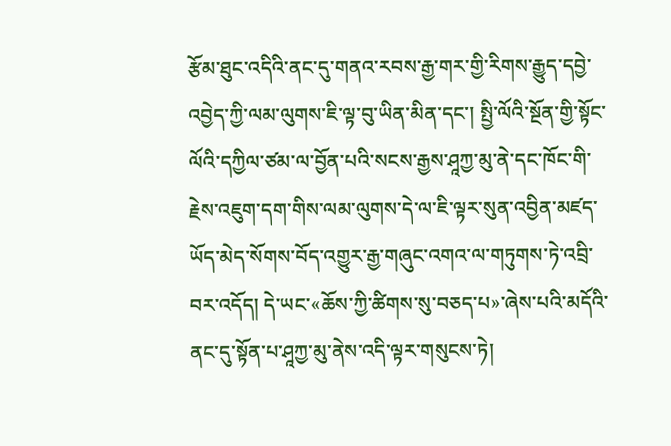རྩོམ་ཐུང་འདིའི་ནང་དུ་གནའ་རབས་རྒྱ་གར་གྱི་རིགས་རྒྱུད་དབྱེ་འབྱེད་ཀྱི་ལམ་ལུགས་ཇི་ལྟ་བུ་ཡིན་མིན་དང་། སྤྱི་ལོའི་སྔོན་གྱི་སྟོང་ལོའི་དཀྱིལ་ཙམ་ལ་བྱོན་པའི་སངས་རྒྱས་ཤཱཀྱ་མུ་ནེ་དང་ཁོང་གི་རྗེས་འཇུག་དག་གིས་ལམ་ལུགས་དེ་ལ་ཇི་ལྟར་སུན་འབྱིན་མཛད་ཡོད་མེད་སོགས་བོད་འགྱུར་རྒྱ་གཞུང་འགའ་ལ་གཏུགས་ཏེ་འབྲི་བར་འདོད། དེ་ཡང་«ཆོས་ཀྱི་ཚིགས་སུ་བཅད་པ»་ཞེས་པའི་མདོའི་ནང་དུ་སྟོན་པ་ཤཱཀྱ་མུ་ནེས་འདི་ལྟར་གསུངས་ཏེ།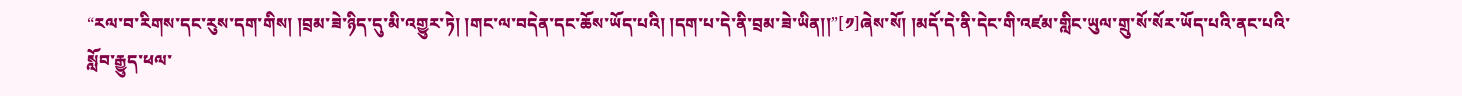“རལ་བ་རིགས་དང་རུས་དག་གིས། །བྲམ་ཟེ་ཉིད་དུ་མི་འགྱུར་ཏེ། །གང་ལ་བདེན་དང་ཆོས་ཡོད་པའི། །དག་པ་དེ་ནི་བྲམ་ཟེ་ཡིན།།”[༡]ཞེས་སོ། །མདོ་དེ་ནི་དེང་གི་འཛམ་གླིང་ཡུལ་གྲུ་སོ་སོར་ཡོད་པའི་ནང་པའི་སློབ་རྒྱུད་ཕལ་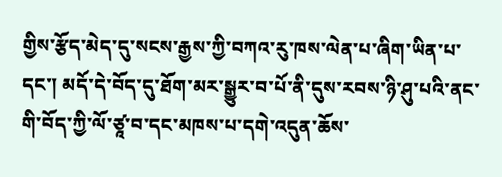གྱིས་རྩོད་མེད་དུ་སངས་རྒྱས་ཀྱི་བཀའ་རུ་ཁས་ལེན་པ་ཞིག་ཡིན་པ་དང་། མདོ་དེ་བོད་དུ་ཐོག་མར་སྒྱུར་བ་པོ་ནི་དུས་རབས་ཉི་ཤུ་པའི་ནང་གི་བོད་ཀྱི་ལོ་ཙཱ་བ་དང་མཁས་པ་དགེ་འདུན་ཆོས་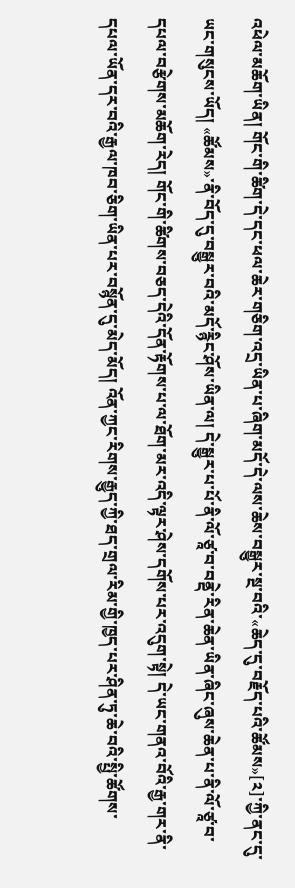འཕེལ་མཆོག་ཡིན། གོང་གི་ཚིག་དེ་དང་ཕལ་ཆེར་གཅིག་འདྲ་ཡིན་པ་ཞིག་མདོ་དེ་ལས་ཆེས་བསྒྱུར་སྔ་བའི་«ཆེད་དུ་བརྗོད་པའི་ཚོམས»[༢]་ཀྱི་ནང་དུ་ཡང་གསུངས་ཡོད། «ཚོམས»་ནི་བོད་དུ་བསྒྱུར་བའི་མདོ་རྙིང་ཤོས་ཡིན་ལ། དེ་སྒྱུར་པ་པོ་ནི་ལོ་ཙཱ་བ་བནྡེ་རིན་ཆེན་ཡིན་ཞིང་ཞུས་ཆེན་པ་ནི་ལོ་ཙཱ་བ་དཔལ་བརྩེགས་མཆོག་རེད། གོང་གི་ཚིགས་བཅད་དེའི་དོན་རྟོགས་པ་ལ་ཐོག་མར་འདི་ལྟར་ཤེས་དགོས་པར་འདུག་སྟེ། དེ་ཡང་གནའ་བོའི་རྒྱ་གར་ནི་དཔལ་ཡོན་དར་བའི་རྒྱལ་ཁབ་ཅིག་ཡིན་པར་བསྙོན་དུ་མེད་མོད། འོན་ཀྱང་རིགས་རྒྱུད་ཀྱི་ཐད་གྲལ་རིམ་གྱི་ཁྱད་པར་ཤིན་ཏུ་ཆེ་བའི་སྤྱི་ཚོགས་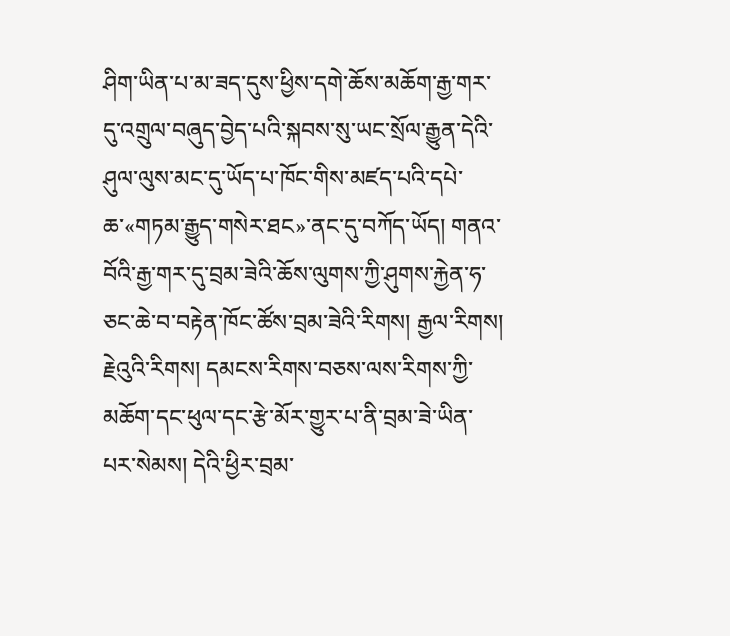ཤིག་ཡིན་པ་མ་ཟད་དུས་ཕྱིས་དགེ་ཆོས་མཆོག་རྒྱ་གར་དུ་འགྲུལ་བཞུད་བྱེད་པའི་སྐབས་སུ་ཡང་སྲོལ་རྒྱུན་དེའི་ཤུལ་ལུས་མང་དུ་ཡོད་པ་ཁོང་གིས་མཛད་པའི་དཔེ་ཆ་«གཏམ་རྒྱུད་གསེར་ཐང»་ནང་དུ་བཀོད་ཡོད། གནའ་བོའི་རྒྱ་གར་དུ་བྲམ་ཟེའི་ཆོས་ལུགས་ཀྱི་ཤུགས་རྐྱེན་ཧ་ཅང་ཆེ་བ་བརྟེན་ཁོང་ཚོས་བྲམ་ཟེའི་རིགས། རྒྱལ་རིགས། རྗེའུའི་རིགས། དམངས་རིགས་བཅས་ལས་རིགས་ཀྱི་མཆོག་དང་ཕུལ་དང་རྩེ་མོར་གྱུར་པ་ནི་བྲམ་ཟེ་ཡིན་པར་སེམས། དེའི་ཕྱིར་བྲམ་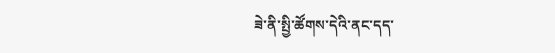ཟེ་ནི་སྤྱི་ཚོགས་དེའི་ནང་དད་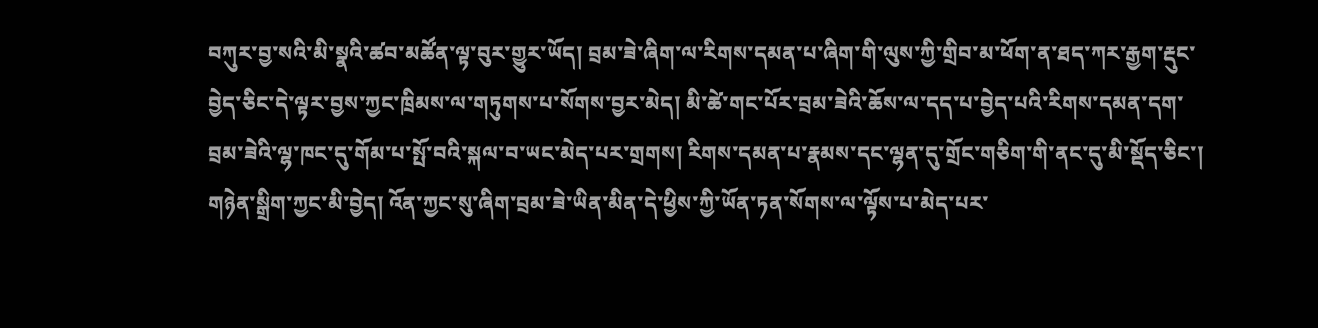བཀུར་བྱ་སའི་མི་སྣའི་ཚབ་མཚོན་ལྟ་བུར་གྱུར་ཡོད། བྲམ་ཟེ་ཞིག་ལ་རིགས་དམན་པ་ཞིག་གི་ལུས་ཀྱི་གྲིབ་མ་ཕོག་ན་ཐད་ཀར་རྒྱག་རྡུང་བྱེད་ཅིང་དེ་ལྟར་བྱས་ཀྱང་ཁྲིམས་ལ་གཏུགས་པ་སོགས་བྱར་མེད། མི་ཚེ་གང་པོར་བྲམ་ཟེའི་ཆོས་ལ་དད་པ་བྱེད་པའི་རིགས་དམན་དག་བྲམ་ཟེའི་ལྷ་ཁང་དུ་གོམ་པ་སྤོ་བའི་སྐལ་བ་ཡང་མེད་པར་གྲགས། རིགས་དམན་པ་རྣམས་དང་ལྷན་དུ་གྲོང་གཅིག་གི་ནང་དུ་མི་སྡོད་ཅིང་། གཉེན་སྒྲིག་ཀྱང་མི་བྱེད། འོན་ཀྱང་སུ་ཞིག་བྲམ་ཟེ་ཡིན་མིན་དེ་ཕྱིས་ཀྱི་ཡོན་ཏན་སོགས་ལ་ལྟོས་པ་མེད་པར་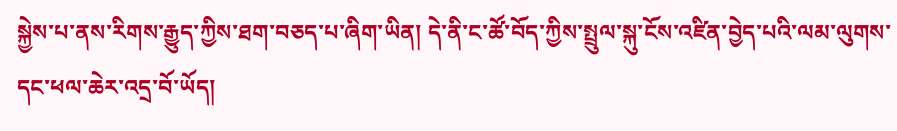སྐྱེས་པ་ནས་རིགས་རྒྱུད་ཀྱིས་ཐག་བཅད་པ་ཞིག་ཡིན། དེ་ནི་ང་ཚོ་བོད་ཀྱིས་སྤྲུལ་སྐུ་ངོས་འཛིན་བྱེད་པའི་ལམ་ལུགས་དང་ཕལ་ཆེར་འདྲ་བོ་ཡོད།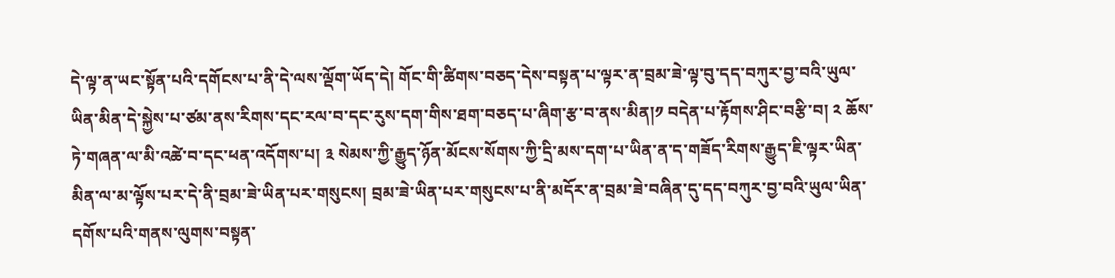དེ་ལྟ་ན་ཡང་སྟོན་པའི་དགོངས་པ་ནི་དེ་ལས་ལྡོག་ཡོད་དེ། གོང་གི་ཚིགས་བཅད་དེས་བསྟན་པ་ལྟར་ན་བྲམ་ཟེ་ལྟ་བུ་དད་བཀུར་བྱ་བའི་ཡུལ་ཡིན་མིན་དེ་སྐྱེས་པ་ཙམ་ནས་རིགས་དང་རལ་བ་དང་རུས་དག་གིས་ཐག་བཅད་པ་ཞིག་རྩ་བ་ནས་མིན།༡ བདེན་པ་རྟོགས་ཤིང་བརྩི་བ། ༢ ཆོས་ཏེ་གཞན་ལ་མི་འཚེ་བ་དང་ཕན་འདོགས་པ། ༣ སེམས་ཀྱི་རྒྱུད་ཉོན་མོངས་སོགས་ཀྱི་དྲི་མས་དག་པ་ཡིན་ན་ད་གཟོད་རིགས་རྒྱུད་ཇི་ལྟར་ཡིན་མིན་ལ་མ་ལྟོས་པར་དེ་ནི་བྲམ་ཟེ་ཡིན་པར་གསུངས། བྲམ་ཟེ་ཡིན་པར་གསུངས་པ་ནི་མདོར་ན་བྲམ་ཟེ་བཞིན་དུ་དད་བཀུར་བྱ་བའི་ཡུལ་ཡིན་དགོས་པའི་གནས་ལུགས་བསྟན་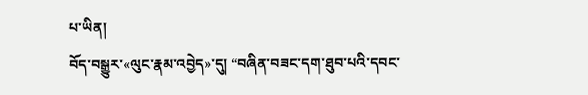པ་ཡིན།
བོད་བསྒྱུར་«ལུང་རྣམ་འབྱེད»་དུ། “བཞིན་བཟང་དག་ཐུབ་པའི་དབང་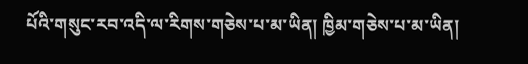པོའི་གསུང་རབ་འདི་ལ་རིགས་གཅེས་པ་མ་ཡིན། ཁྱིམ་གཅེས་པ་མ་ཡིན།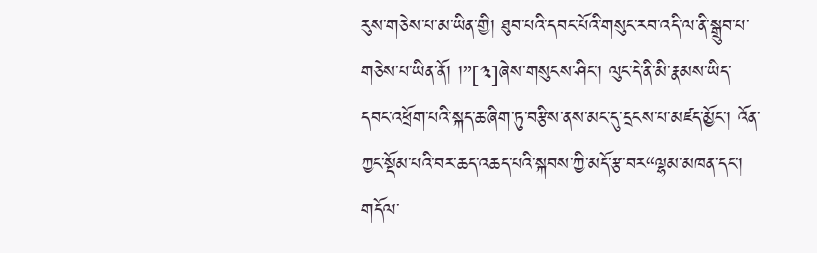རུས་གཅེས་པ་མ་ཡིན་གྱི། ཐུབ་པའི་དབང་པོའི་གསུང་རབ་འདི་ལ་ནི་སྒྲུབ་པ་གཅེས་པ་ཡིན་ནོ། །”[༣]ཞེས་གསུངས་ཤིང་། ལུང་དེ་ནི་མི་རྣམས་ཡིད་དབང་འཕྲོག་པའི་སྐད་ཆ་ཞིག་ཏུ་བརྩིས་ནས་མང་དུ་དྲངས་པ་མཛད་མྱོང་། འོན་ཀྱང་སྡོམ་པའི་བར་ཆད་འཆད་པའི་སྐབས་ཀྱི་མདོ་རྩ་བར“ལྷམ་མཁན་དང་། གདོལ་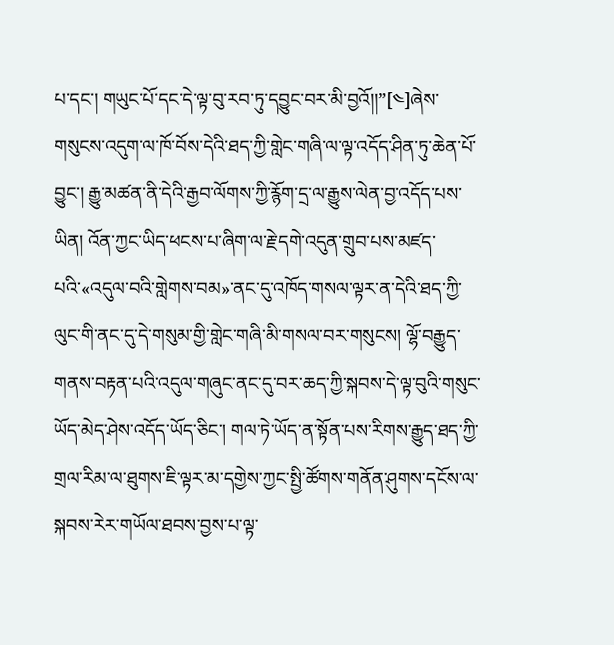པ་དང་། གཡུང་པོ་དང་དེ་ལྟ་བུ་རབ་ཏུ་དབྱུང་བར་མི་བྱའོ།།”[༤]ཞེས་གསུངས་འདུག་ལ་ཁོ་བོས་དེའི་ཐད་ཀྱི་གླེང་གཞི་ལ་ལྟ་འདོད་ཤིན་ཏུ་ཆེན་པོ་བྱུང་། རྒྱུ་མཚན་ནི་དེའི་རྒྱབ་ལོགས་ཀྱི་རྙོག་དྲ་ལ་རྒྱུས་ལེན་བྱ་འདོད་པས་ཡིན། འོན་ཀྱང་ཡིད་ཕངས་པ་ཞིག་ལ་རྗེ་དགེ་འདུན་གྲུབ་པས་མཛད་པའི་«འདུལ་བའི་གླེགས་བམ»་ནང་དུ་འཁོད་གསལ་ལྟར་ན་དེའི་ཐད་ཀྱི་ལུང་གི་ནང་དུ་དེ་གསུམ་གྱི་གླེང་གཞི་མི་གསལ་བར་གསུངས། ལྷོ་བརྒྱུད་གནས་བརྟན་པའི་འདུལ་གཞུང་ནང་དུ་བར་ཆད་ཀྱི་སྐབས་དེ་ལྟ་བུའི་གསུང་ཡོད་མེད་ཤེས་འདོད་ཡོད་ཅིང་། གལ་ཏེ་ཡོད་ན་སྟོན་པས་རིགས་རྒྱུད་ཐད་ཀྱི་གྲལ་རིམ་ལ་ཐུགས་ཇི་ལྟར་མ་དགྱེས་ཀྱང་སྤྱི་ཚོགས་གནོན་ཤུགས་དངོས་ལ་སྐབས་རེར་གཡོལ་ཐབས་བྱས་པ་ལྟ་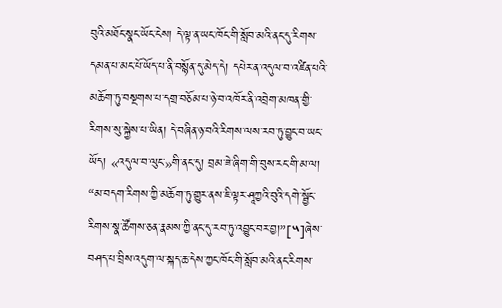བུའི་མཐོང་སྣང་ཡོང་ངེས། དེ་ལྟ་ན་ཡང་ཁོང་གི་སློབ་མའི་ནང་དུ་རིགས་དམན་པ་མང་པོ་ཡོད་པ་ནི་བསྙོན་དུ་མེད་དེ། དཔེར་ན་འདུལ་བ་འཛིན་པའི་མཆོག་ཏུ་བསྔགས་པ་དགྲ་བཅོམ་པ་ཉེ་བ་འཁོར་ནི་འབྲེག་མཁན་གྱི་རིགས་སུ་སྐྱེས་པ་ཡིན། དེ་བཞིན་ཉ་བའི་རིགས་ལས་རབ་ཏུ་བྱུང་བ་ཡང་ཡོད། «འདུལ་བ་ལུང་»གི་ནང་དུ། བྲམ་ཟེ་ཞིག་གི་བུས་རང་གི་མ་ལ། “མ་བདག་རིགས་ཀྱི་མཆོག་ཏུ་གྱུར་ནས་ཇི་ལྟར་ཤཱཀྱའི་བུའི་དགེ་སྦྱོང་རིགས་སྣ་ཚོགས་ཅན་རྣམས་ཀྱི་ནང་དུ་རབ་ཏུ་འབྱུང་བར་བྱ།”[༥]ཞེས་བཤད་པ་བྲིས་འདུག་ལ་སྐད་ཆ་དེས་ཀྱང་ཁོང་གི་སློབ་མའི་ནང་རིགས་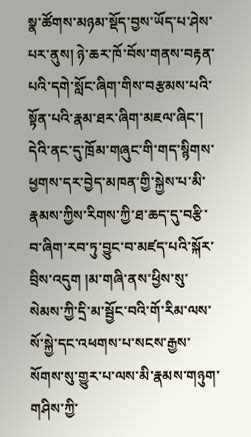སྣ་ཚོགས་མཉམ་སྡོད་བྱས་ཡོད་པ་ཤེས་པར་ནུས། ཉེ་ཆར་ཁོ་བོས་གནས་བརྟན་པའི་དགེ་སློང་ཞིག་གིས་བརྩམས་པའི་སྟོན་པའི་རྣམ་ཐར་ཞིག་མཇལ་ཞིང་། དེའི་ནང་དུ་ཁྲོམ་གཞུང་གི་གད་སྙིགས་ཕྱགས་དར་བྱེད་མཁན་གྱི་སྐྱེས་པ་མི་རྣམས་ཀྱིས་རིགས་ཀྱི་ཐ་ཆད་དུ་བརྩི་བ་ཞིག་རབ་ཏུ་བྱུང་བ་མཛད་པའི་སྐོར་བྲིས་འདུག །མ་གཞི་ནས་ཕྱིས་སུ་སེམས་ཀྱི་དྲི་མ་སྦྱོང་བའི་གོ་རིམ་ལས་སོ་སྐྱེ་དང་འཕགས་པ་སངས་རྒྱས་སོགས་སུ་གྱུར་པ་ལས་མི་རྣམས་གཉུག་གཤིས་ཀྱི་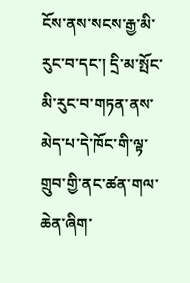ངོས་ནས་སངས་རྒྱ་མི་རུང་བ་དང་། དྲི་མ་སྤོང་མི་རུང་བ་གཏན་ནས་མེད་པ་དེ་ཁོང་གི་ལྟ་གྲུབ་གྱི་ནང་ཚན་གལ་ཆེན་ཞིག་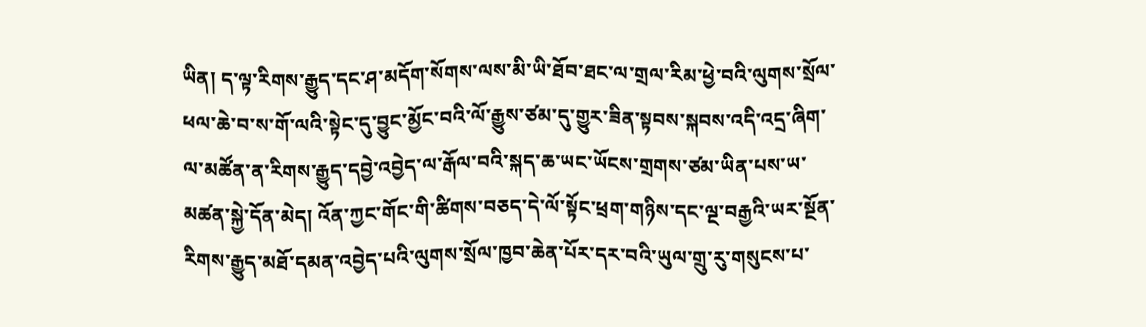ཡིན། ད་ལྟ་རིགས་རྒྱུད་དང་ཤ་མདོག་སོགས་ལས་མི་ཡི་ཐོབ་ཐང་ལ་གྲལ་རིམ་ཕྱེ་བའི་ལུགས་སྲོལ་ཕལ་ཆེ་བ་ས་གོ་ལའི་སྟེང་དུ་བྱུང་མྱོང་བའི་ལོ་རྒྱུས་ཙམ་དུ་གྱུར་ཟིན་སྟབས་སྐབས་འདི་འདྲ་ཞིག་ལ་མཚོན་ན་རིགས་རྒྱུད་དབྱེ་འབྱེད་ལ་རྒོལ་བའི་སྐད་ཆ་ཡང་ཡོངས་གྲགས་ཙམ་ཡིན་པས་ཡ་མཚན་སྐྱེ་དོན་མེད། འོན་ཀྱང་གོང་གི་ཚིགས་བཅད་དེ་ལོ་སྟོང་ཕྲག་གཉིས་དང་ལྔ་བརྒྱའི་ཡར་སྔོན་རིགས་རྒྱུད་མཐོ་དམན་འབྱེད་པའི་ལུགས་སྲོལ་ཁྱབ་ཆེན་པོར་དར་བའི་ཡུལ་གྲུ་རུ་གསུངས་པ་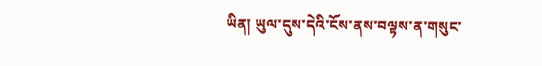ཡིན། ཡུལ་དུས་དེའི་ངོས་ནས་བལྟས་ན་གསུང་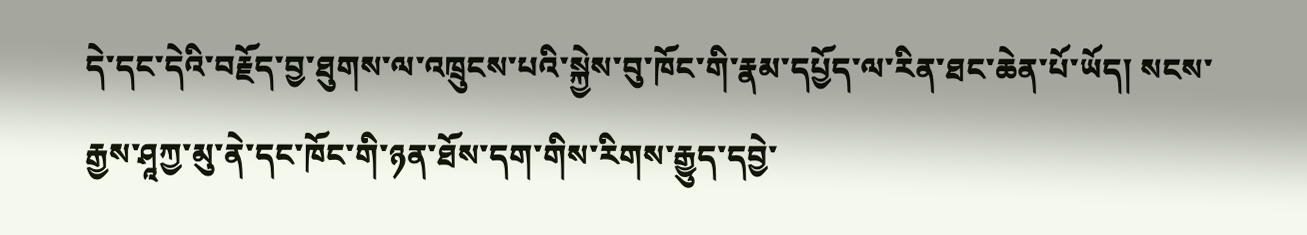དེ་དང་དེའི་བརྗོད་བྱ་ཐུགས་ལ་འཁྲུངས་པའི་སྐྱེས་བུ་ཁོང་གི་རྣམ་དཔྱོད་ལ་རིན་ཐང་ཆེན་པོ་ཡོད། སངས་རྒྱས་ཤཱཀྱ་མུ་ནེ་དང་ཁོང་གི་ཉན་ཐོས་དག་གིས་རིགས་རྒྱུད་དབྱེ་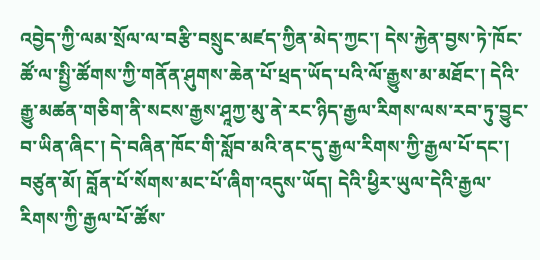འབྱེད་ཀྱི་ལམ་སྲོལ་ལ་བརྩི་བསྲུང་མཛད་ཀྱིན་མེད་ཀྱང་། དེས་རྐྱེན་བྱས་ཏེ་ཁོང་ཚོ་ལ་སྤྱི་ཚོགས་ཀྱི་གནོན་ཤུགས་ཆེན་པོ་ཕྲད་ཡོད་པའི་ལོ་རྒྱུས་མ་མཐོང་། དེའི་རྒྱུ་མཚན་གཅིག་ནི་སངས་རྒྱས་ཤཱཀྱ་མུ་ནེ་རང་ཉིད་རྒྱལ་རིགས་ལས་རབ་ཏུ་བྱུང་བ་ཡིན་ཞིང་། དེ་བཞིན་ཁོང་གི་སློབ་མའི་ནང་དུ་རྒྱལ་རིགས་ཀྱི་རྒྱལ་པོ་དང་། བཙུན་མོ། བློན་པོ་སོགས་མང་པོ་ཞིག་འདུས་ཡོད། དེའི་ཕྱིར་ཡུལ་དེའི་རྒྱལ་རིགས་ཀྱི་རྒྱལ་པོ་ཚོས་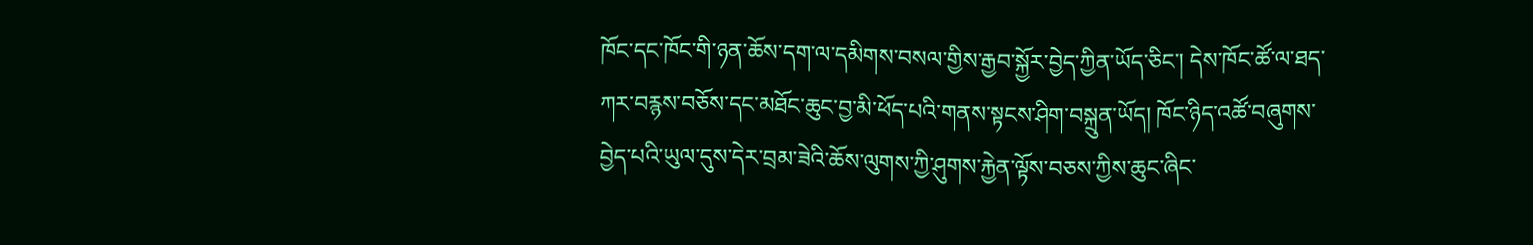ཁོང་དང་ཁོང་གི་ཉན་ཆོས་དག་ལ་དམིགས་བསལ་གྱིས་རྒྱབ་སྐྱོར་བྱེད་ཀྱིན་ཡོད་ཅིང་། དེས་ཁོང་ཚོ་ལ་ཐད་ཀར་བརྙས་བཅོས་དང་མཐོང་ཆུང་བྱ་མི་ཕོད་པའི་གནས་སྟངས་ཤིག་བསྐྲུན་ཡོད། ཁོང་ཉིད་འཚོ་བཞུགས་བྱེད་པའི་ཡུལ་དུས་དེར་བྲམ་ཟེའི་ཆོས་ལུགས་ཀྱི་ཤུགས་རྐྱེན་ལྟོས་བཅས་ཀྱིས་ཆུང་ཞིང་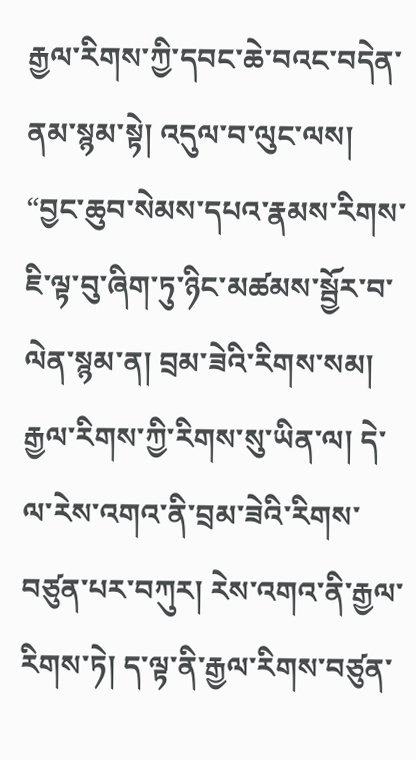རྒྱལ་རིགས་ཀྱི་དབང་ཆེ་བའང་བདེན་ནམ་སྙམ་སྟེ། འདུལ་བ་ལུང་ལས། “བྱང་ཆུབ་སེམས་དཔའ་རྣམས་རིགས་ཇི་ལྟ་བུ་ཞིག་ཏུ་ཉིང་མཚམས་སྦྱོར་བ་ལེན་སྙམ་ན། བྲམ་ཟེའི་རིགས་སམ། རྒྱལ་རིགས་ཀྱི་རིགས་སུ་ཡིན་ལ། དེ་ལ་རེས་འགའ་ནི་བྲམ་ཟེའི་རིགས་བཙུན་པར་བཀུར། རེས་འགའ་ནི་རྒྱལ་རིགས་ཏེ། ད་ལྟ་ནི་རྒྱལ་རིགས་བཙུན་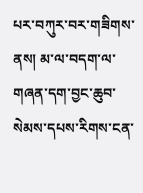པར་བཀུར་བར་གཟིགས་ནས། མ་ལ་བདག་ལ་གཞན་དག་བྱང་ཆུབ་སེམས་དཔས་རིགས་ངན་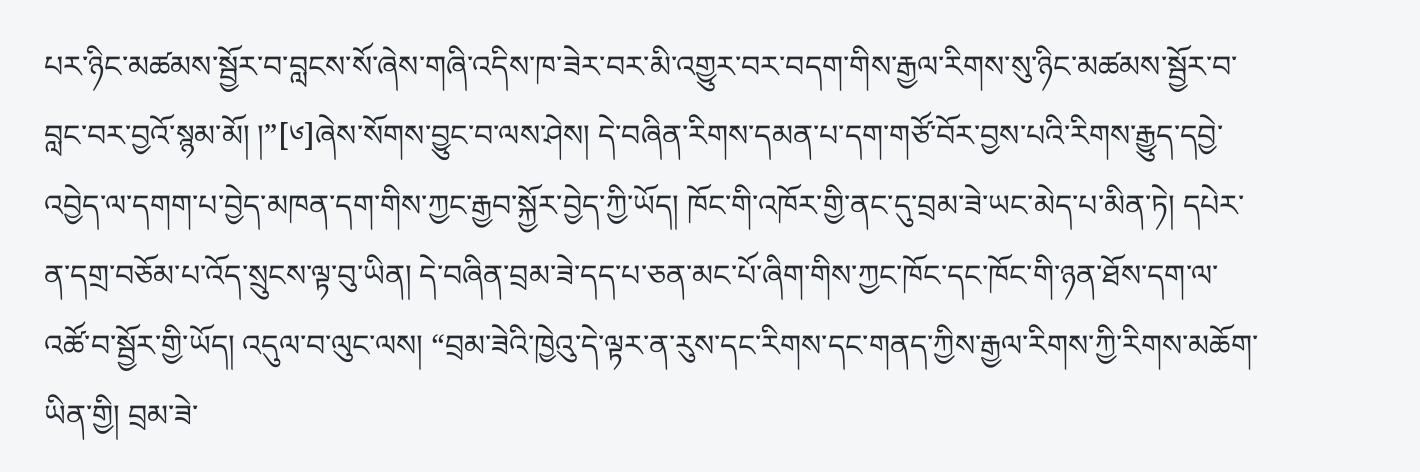པར་ཉིང་མཚམས་སྦྱོར་བ་བླངས་སོ་ཞེས་གཞི་འདིས་ཁ་ཟེར་བར་མི་འགྱུར་བར་བདག་གིས་རྒྱལ་རིགས་སུ་ཉིང་མཚམས་སྦྱོར་བ་བླང་བར་བྱའོ་སྙམ་མོ། །”[༦]ཞེས་སོགས་བྱུང་བ་ལས་ཤེས། དེ་བཞིན་རིགས་དམན་པ་དག་གཙོ་བོར་བྱས་པའི་རིགས་རྒྱུད་དབྱེ་འབྱེད་ལ་དགག་པ་བྱེད་མཁན་དག་གིས་ཀྱང་རྒྱབ་སྐྱོར་བྱེད་ཀྱི་ཡོད། ཁོང་གི་འཁོར་གྱི་ནང་དུ་བྲམ་ཟེ་ཡང་མེད་པ་མིན་ཏེ། དཔེར་ན་དགྲ་བཅོམ་པ་འོད་སྲུངས་ལྟ་བུ་ཡིན། དེ་བཞིན་བྲམ་ཟེ་དད་པ་ཅན་མང་པོ་ཞིག་གིས་ཀྱང་ཁོང་དང་ཁོང་གི་ཉན་ཐོས་དག་ལ་འཚོ་བ་སྦྱོར་གྱི་ཡོད། འདུལ་བ་ལུང་ལས། “བྲམ་ཟེའི་ཁྱེའུ་དེ་ལྟར་ན་རུས་དང་རིགས་དང་གནད་ཀྱིས་རྒྱལ་རིགས་ཀྱི་རིགས་མཆོག་ཡིན་གྱི། བྲམ་ཟེ་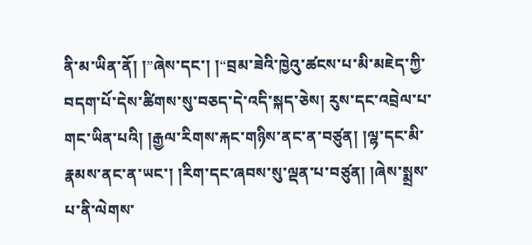ནི་མ་ཡིན་ནོ། །”ཞེས་དང་། །“བྲམ་ཟེའི་ཁྱེའུ་ཚངས་པ་མི་མཇེད་ཀྱི་བདག་པོ་དེས་ཚིགས་སུ་བཅད་དེ་འདི་སྐད་ཅེས། རུས་དང་འབྲེལ་པ་གང་ཡིན་པའི། །རྒྱལ་རིགས་རྐང་གཉིས་ནང་ན་བཙུན། །ལྷ་དང་མི་རྣམས་ནང་ན་ཡང་། །རིག་དང་ཞབས་སུ་ལྡན་པ་བཙུན། །ཞེས་སྨྲས་པ་ནི་ལེགས་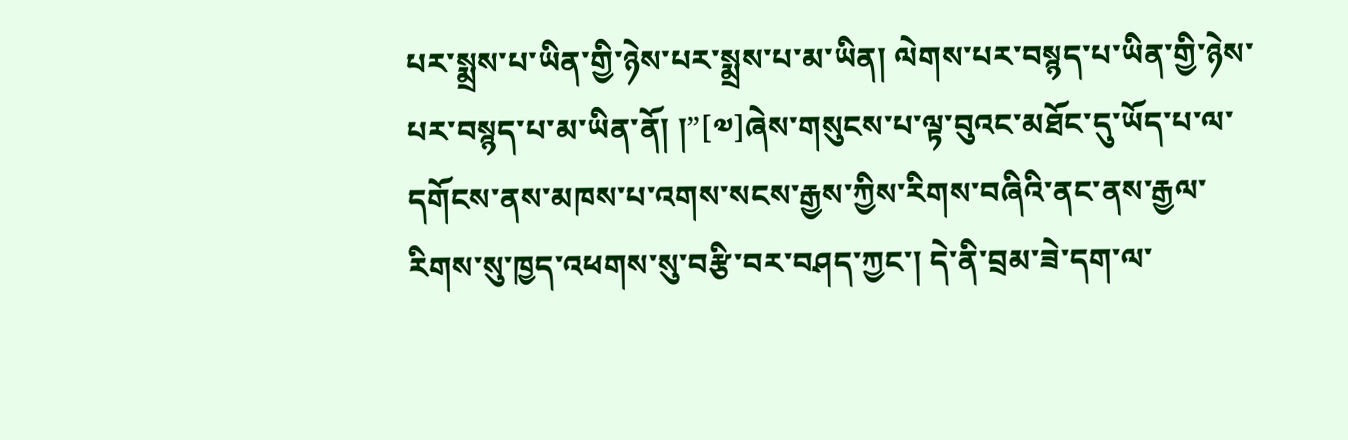པར་སྨྲས་པ་ཡིན་གྱི་ཉེས་པར་སྨྲས་པ་མ་ཡིན། ལེགས་པར་བསྙད་པ་ཡིན་གྱི་ཉེས་པར་བསྙད་པ་མ་ཡིན་ནོ། །”[༧]ཞེས་གསུངས་པ་ལྟ་བུའང་མཐོང་དུ་ཡོད་པ་ལ་དགོངས་ནས་མཁས་པ་འགས་སངས་རྒྱས་ཀྱིས་རིགས་བཞིའི་ནང་ནས་རྒྱལ་རིགས་སུ་ཁྱད་འཕགས་སུ་བརྩི་བར་བཤད་ཀྱང་། དེ་ནི་བྲམ་ཟེ་དག་ལ་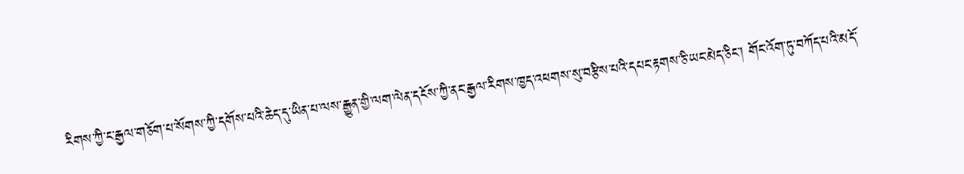རིགས་ཀྱི་ང་རྒྱལ་གཅོག་པ་སོགས་ཀྱི་དགོས་པའི་ཆེད་དུ་ཡིན་པ་ལས་རྒྱུན་གྱི་ལག་ལེན་དངོས་ཀྱི་ནང་རྒྱལ་རིགས་ཁྱད་འཕགས་སུ་བརྩིས་པའི་དཔང་རྟགས་ཅི་ཡང་མེད་ཅིང་། གོང་འོག་ཏུ་བཀོད་པའི་མདོ་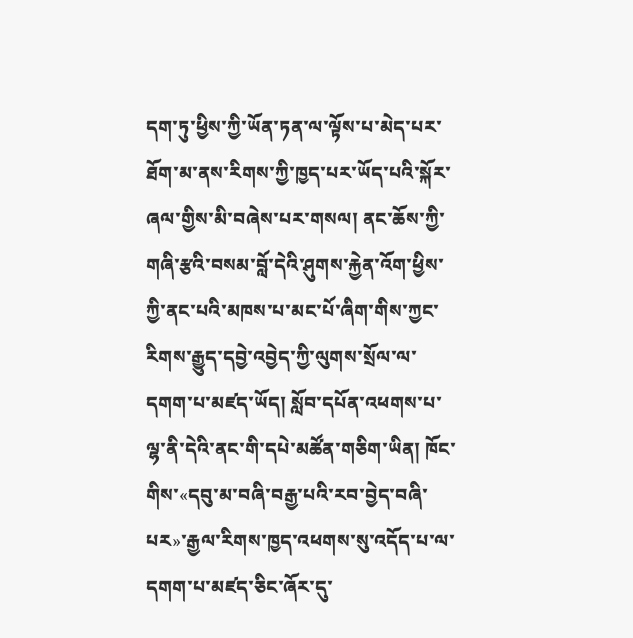དག་ཏུ་ཕྱིས་ཀྱི་ཡོན་ཏན་ལ་ལྟོས་པ་མེད་པར་ཐོག་མ་ནས་རིགས་ཀྱི་ཁྱད་པར་ཡོད་པའི་སྐོར་ཞལ་གྱིས་མི་བཞེས་པར་གསལ། ནང་ཆོས་ཀྱི་གཞི་རྩའི་བསམ་བློ་དེའི་ཤུགས་རྐྱེན་འོག་ཕྱིས་ཀྱི་ནང་པའི་མཁས་པ་མང་པོ་ཞིག་གིས་ཀྱང་རིགས་རྒྱུད་དབྱེ་འབྱེད་ཀྱི་ལུགས་སྲོལ་ལ་དགག་པ་མཛད་ཡོད། སློབ་དཔོན་འཕགས་པ་ལྷ་ནི་དེའི་ནང་གི་དཔེ་མཚོན་གཅིག་ཡིན། ཁོང་གིས་«དབུ་མ་བཞི་བརྒྱ་པའི་རབ་བྱེད་བཞི་པར»་རྒྱལ་རིགས་ཁྱད་འཕགས་སུ་འདོད་པ་ལ་དགག་པ་མཛད་ཅིང་ཞོར་དུ་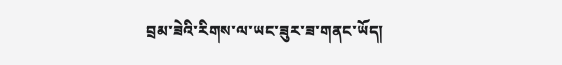བྲམ་ཟེའི་རིགས་ལ་ཡང་ཟུར་ཟ་གནང་ཡོད།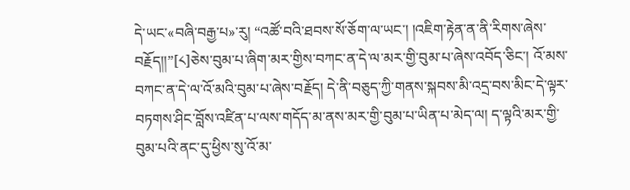དེ་ཡང་«བཞི་བརྒྱ་པ»་རུ། “འཚོ་བའི་ཐབས་སོ་ཅོག་ལ་ཡང་། །འཇིག་རྟེན་ན་ནི་རིགས་ཞེས་བརྗོད།།”[༨]ཅེས་བུམ་པ་ཞིག་མར་གྱིས་བཀང་ན་དེ་ལ་མར་གྱི་བུམ་པ་ཞེས་འབོད་ཅིང་། འོ་མས་བཀང་ན་དེ་ལ་འོ་མའི་བུམ་པ་ཞེས་བརྗོད། དེ་ནི་བཅུད་ཀྱི་གནས་སྐབས་མི་འདྲ་བས་མིང་དེ་ལྟར་བཏགས་ཤིང་བློས་འཛིན་པ་ལས་གདོད་མ་ནས་མར་གྱི་བུམ་པ་ཡིན་པ་མེད་ལ། ད་ལྟའི་མར་གྱི་བུམ་པའི་ནང་དུ་ཕྱིས་སུ་འོ་མ་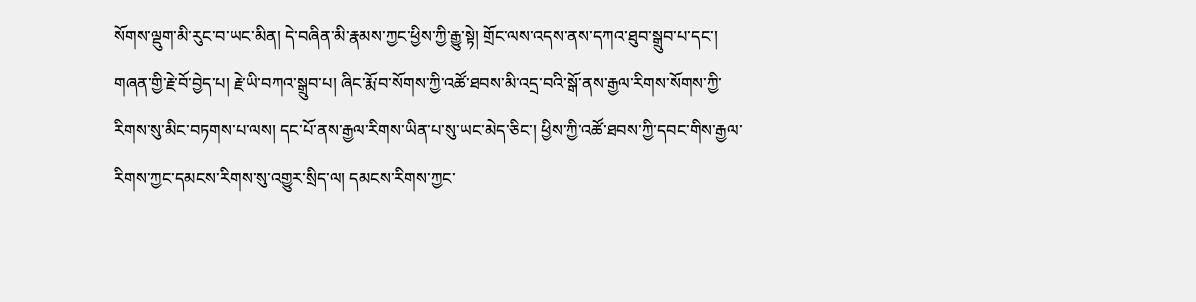སོགས་ལྡུག་མི་རུང་བ་ཡང་མིན། དེ་བཞིན་མི་རྣམས་ཀྱང་ཕྱིས་ཀྱི་རྒྱུ་སྟེ། གྲོང་ལས་འདས་ནས་དཀའ་ཐུབ་སྒྲུབ་པ་དང་། གཞན་གྱི་རྗེ་བོ་བྱེད་པ། རྗེ་ཡི་བཀའ་སྒྲུབ་པ། ཞིང་རྨོ་བ་སོགས་ཀྱི་འཚོ་ཐབས་མི་འདྲ་བའི་སྒོ་ནས་རྒྱལ་རིགས་སོགས་ཀྱི་རིགས་སུ་མིང་བཏགས་པ་ལས། དང་པོ་ནས་རྒྱལ་རིགས་ཡིན་པ་སུ་ཡང་མེད་ཅིང་། ཕྱིས་ཀྱི་འཚོ་ཐབས་ཀྱི་དབང་གིས་རྒྱལ་རིགས་ཀྱང་དམངས་རིགས་སུ་འགྱུར་སྲིད་ལ། དམངས་རིགས་ཀྱང་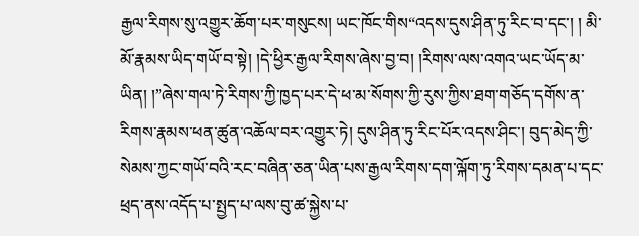རྒྱལ་རིགས་སུ་འགྱུར་ཆོག་པར་གསུངས། ཡང་ཁོང་གིས“འདས་དུས་ཤིན་ཏུ་རིང་བ་དང་། ། མི་མོ་རྣམས་ཡིད་གཡོ་བ་སྟེ། །དེ་ཕྱིར་རྒྱལ་རིགས་ཞེས་བྱ་བ། །རིགས་ལས་འགའ་ཡང་ཡོད་མ་ཡིན། །”ཞེས་གལ་ཏེ་རིགས་ཀྱི་ཁྱད་པར་དེ་ཕ་མ་སོགས་ཀྱི་རུས་ཀྱིས་ཐག་གཅོད་དགོས་ན་རིགས་རྣམས་ཕན་ཚུན་འཆོལ་བར་འགྱུར་ཏེ། དུས་ཤིན་ཏུ་རིང་པོར་འདས་ཤིང་། བུད་མེད་ཀྱི་སེམས་ཀྱང་གཡོ་བའི་རང་བཞིན་ཅན་ཡིན་པས་རྒྱལ་རིགས་དག་ལྐོག་ཏུ་རིགས་དམན་པ་དང་ཕྲད་ནས་འདོད་པ་སྤྱད་པ་ལས་བུ་ཚ་སྐྱེས་པ་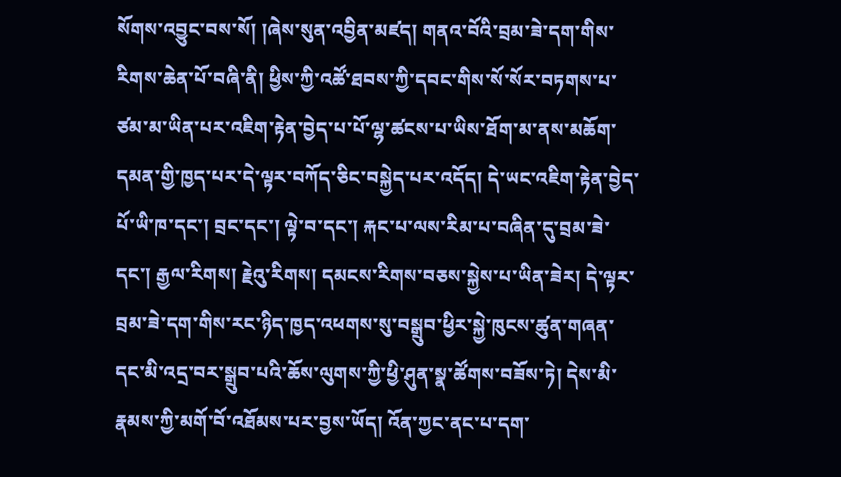སོགས་འབྱུང་བས་སོ། །ཞེས་སུན་འབྱིན་མཛད། གནའ་བོའི་བྲམ་ཟེ་དག་གིས་རིགས་ཆེན་པོ་བཞི་ནི། ཕྱིས་ཀྱི་འཚོ་ཐབས་ཀྱི་དབང་གིས་སོ་སོར་བཏགས་པ་ཙམ་མ་ཡིན་པར་འཇིག་རྟེན་བྱེད་པ་པོ་ལྷ་ཚངས་པ་ཡིས་ཐོག་མ་ནས་མཆོག་དམན་གྱི་ཁྱད་པར་དེ་ལྟར་བཀོད་ཅིང་བསྐྱེད་པར་འདོད། དེ་ཡང་འཇིག་རྟེན་བྱེད་པོ་ཡི་ཁ་དང་། བྲང་དང་། ལྟེ་བ་དང་། རྐང་པ་ལས་རིམ་པ་བཞིན་དུ་བྲམ་ཟེ་དང་། རྒྱལ་རིགས། རྗེའུ་རིགས། དམངས་རིགས་བཅས་སྐྱེས་པ་ཡིན་ཟེར། དེ་ལྟར་བྲམ་ཟེ་དག་གིས་རང་ཉིད་ཁྱད་འཕགས་སུ་བསྒྲུབ་ཕྱིར་སྐྱེ་ཁུངས་ཚུན་གཞན་དང་མི་འདྲ་བར་སྒྲུབ་པའི་ཆོས་ལུགས་ཀྱི་ཕྱི་ཤུན་སྣ་ཚོགས་བཟོས་ཏེ། དེས་མི་རྣམས་ཀྱི་མགོ་བོ་འཐོམས་པར་བྱས་ཡོད། འོན་ཀྱང་ནང་པ་དག་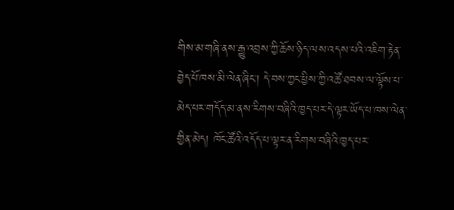གིས་མ་གཞི་ནས་རྒྱུ་འབྲས་ཀྱི་ཆོས་ཉིད་ལས་འདས་པའི་འཇིག་རྟེན་བྱེད་པོ་ཁས་མི་ལེན་ཞིང་། དེ་བས་ཀྱང་ཕྱིས་ཀྱི་འཚོ་ཐབས་ལ་ལྟོས་པ་མེད་པར་གདོད་མ་ནས་རིགས་བཞིའི་ཁྱད་པར་དེ་ལྟར་ཡོད་པ་ཁས་ལེན་གྱིན་མེད། ཁོང་ཚོའི་འདོད་པ་ལྟར་ན་རིགས་བཞིའི་ཁྱད་པར་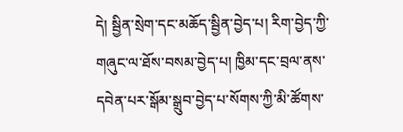དེ། སྦྱིན་སྲེག་དང་མཆོད་སྦྱིན་བྱེད་པ། རིག་བྱེད་ཀྱི་གཞུང་ལ་ཐོས་བསམ་བྱེད་པ། ཁྱིམ་དང་བྲལ་ནས་དབེན་པར་སྒོམ་སྒྲུབ་བྱེད་པ་སོགས་ཀྱི་མི་ཚོགས་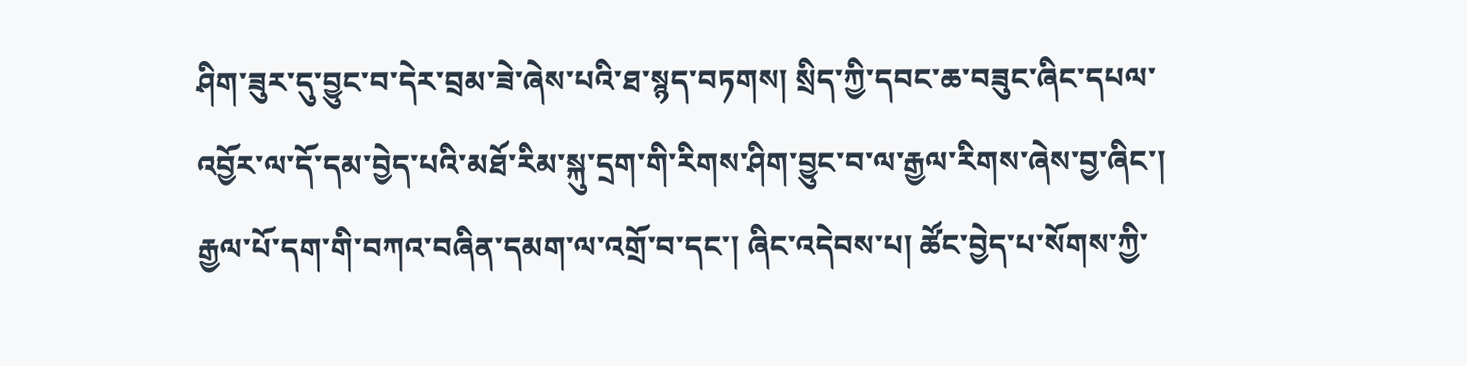ཤིག་ཟུར་དུ་བྱུང་བ་དེར་བྲམ་ཟེ་ཞེས་པའི་ཐ་སྙད་བཏགས། སྲིད་ཀྱི་དབང་ཆ་བཟུང་ཞིང་དཔལ་འབྱོར་ལ་དོ་དམ་བྱེད་པའི་མཐོ་རིམ་སྐུ་དྲག་གི་རིགས་ཤིག་བྱུང་བ་ལ་རྒྱལ་རིགས་ཞེས་བྱ་ཞིང་། རྒྱལ་པོ་དག་གི་བཀའ་བཞིན་དམག་ལ་འགྲོ་བ་དང་། ཞིང་འདེབས་པ། ཚོང་བྱེད་པ་སོགས་ཀྱི་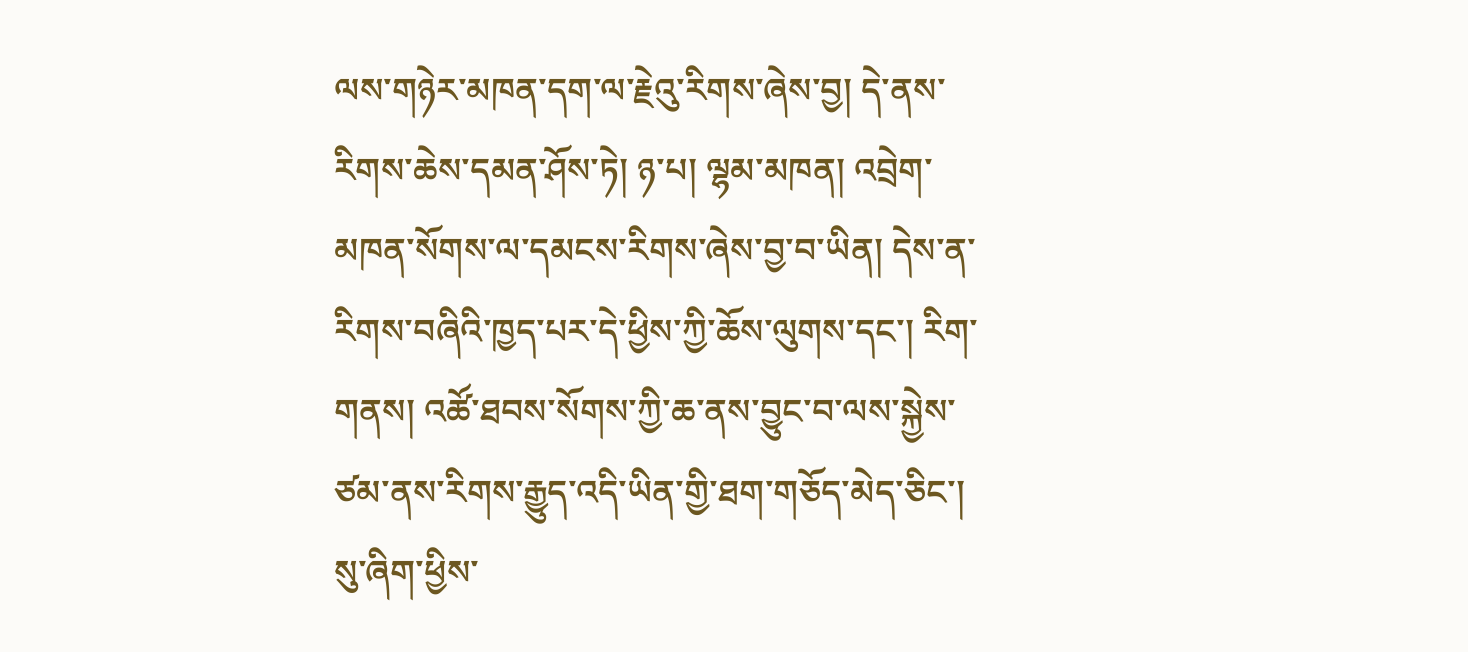ལས་གཉེར་མཁན་དག་ལ་རྗེའུ་རིགས་ཞེས་བྱ། དེ་ནས་རིགས་ཆེས་དམན་ཤོས་ཏེ། ཉ་པ། ལྷམ་མཁན། འབྲེག་མཁན་སོགས་ལ་དམངས་རིགས་ཞེས་བྱ་བ་ཡིན། དེས་ན་རིགས་བཞིའི་ཁྱད་པར་དེ་ཕྱིས་ཀྱི་ཆོས་ལུགས་དང་། རིག་གནས། འཚོ་ཐབས་སོགས་ཀྱི་ཆ་ནས་བྱུང་བ་ལས་སྐྱེས་ཙམ་ནས་རིགས་རྒྱུད་འདི་ཡིན་གྱི་ཐག་གཅོད་མེད་ཅིང་། སུ་ཞིག་ཕྱིས་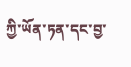ཀྱི་ཡོན་ཏན་དང་བྱ་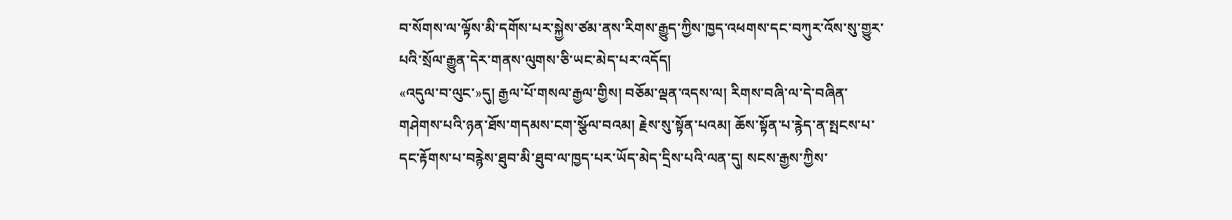བ་སོགས་ལ་ལྟོས་མི་དགོས་པར་སྐྱེས་ཙམ་ནས་རིགས་རྒྱུད་ཀྱིས་ཁྱད་འཕགས་དང་བཀུར་འོས་སུ་གྱུར་པའི་སྲོལ་རྒྱུན་དེར་གནས་ལུགས་ཅི་ཡང་མེད་པར་འདོད།
«འདུལ་བ་ལུང་»དུ། རྒྱལ་པོ་གསལ་རྒྱལ་གྱིས། བཅོམ་ལྡན་འདས་ལ། རིགས་བཞི་ལ་དེ་བཞིན་གཤེགས་པའི་ཉན་ཐོས་གདམས་ངག་སྩོལ་བའམ། རྗེས་སུ་སྟོན་པའམ། ཆོས་སྟོན་པ་རྙེད་ན་སྤངས་པ་དང་རྟོགས་པ་བརྙེས་ཐུབ་མི་ཐུབ་ལ་ཁྱད་པར་ཡོད་མེད་དྲིས་པའི་ལན་དུ། སངས་རྒྱས་ཀྱིས་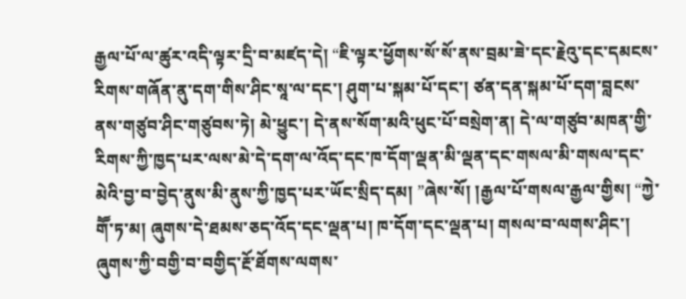རྒྱལ་པོ་ལ་ཚུར་འདི་ལྟར་དྲི་བ་མཛད་དེ། “ཇི་ལྟར་ཕྱོགས་སོ་སོ་ནས་བྲམ་ཟེ་དང་རྗེའུ་དང་དམངས་རིགས་གཞོན་ནུ་དག་གིས་ཤིང་སཱ་ལ་དང་། ཤུག་པ་སྐམ་པོ་དང་། ཙན་དན་སྐམ་པོ་དག་བླངས་ནས་གཙུབ་ཤིང་གཙུབས་ཏེ། མེ་ཕྱུང་། དེ་ནས་སོག་མའི་ཕུང་པོ་བསྲེག་ན། དེ་ལ་གཙུབ་མཁན་གྱི་རིགས་ཀྱི་ཁྱད་པར་ལས་མེ་དེ་དག་ལ་འོད་དང་ཁ་དོག་ལྡན་མི་ལྡན་དང་གསལ་མི་གསལ་དང་མེའི་བྱ་བ་བྱེད་ནུས་མི་ནུས་ཀྱི་ཁྱད་པར་ཡོང་སྲིད་དམ། ”ཞེས་སོ། །རྒྱལ་པོ་གསལ་རྒྱལ་གྱིས། “ཀྱེ་གཽ་ཏ་མ། ཞུགས་དེ་ཐམས་ཅད་འོད་དང་ལྡན་པ། ཁ་དོག་དང་ལྡན་པ། གསལ་བ་ལགས་ཤིང་། ཞུགས་ཀྱི་བགྱི་བ་བགྱིད་རྔོ་ཐོགས་ལགས་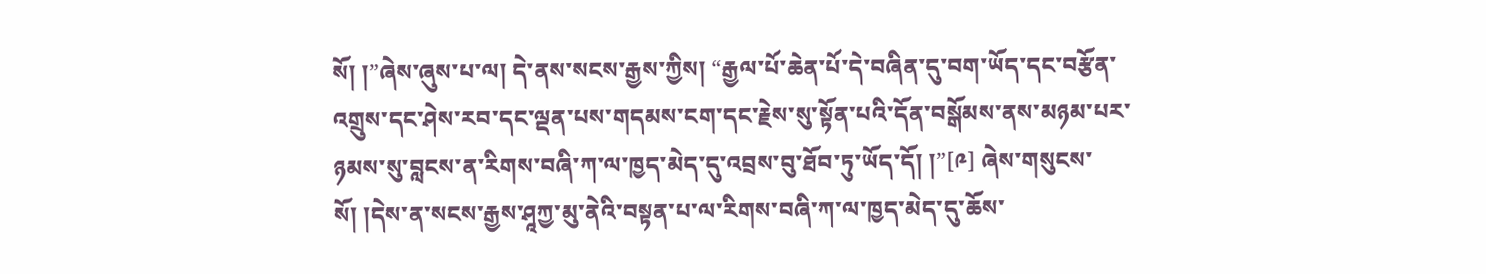སོ། །”ཞེས་ཞུས་པ་ལ། དེ་ནས་སངས་རྒྱས་ཀྱིས། “རྒྱལ་པོ་ཆེན་པོ་དེ་བཞིན་དུ་བག་ཡོད་དང་བརྩོན་འགྲུས་དང་ཤེས་རབ་དང་ལྡན་པས་གདམས་ངག་དང་རྗེས་སུ་སྟོན་པའི་དོན་བསྒོམས་ནས་མཉམ་པར་ཉམས་སུ་བླངས་ན་རིགས་བཞི་ཀ་ལ་ཁྱད་མེད་དུ་འབྲས་བུ་ཐོབ་ཏུ་ཡོད་དོ། །”[༩] ཞེས་གསུངས་སོ། །དེས་ན་སངས་རྒྱས་ཤཱཀྱ་མུ་ནེའི་བསྟན་པ་ལ་རིགས་བཞི་ཀ་ལ་ཁྱད་མེད་དུ་ཆོས་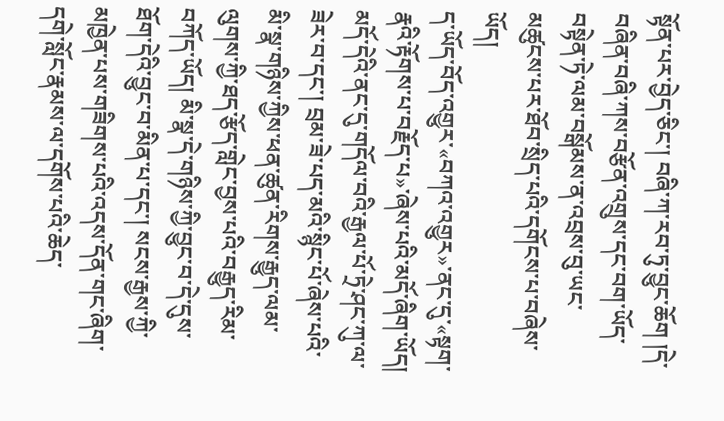སྟོན་པར་བྱེད་ཅིང་། བཞི་ཀ་རབ་ཏུ་བྱུང་ཆོག །དེ་བཞིན་བཞི་ཀས་བརྩོན་འགྲུས་དང་བག་ཡོད་བསྟེན་ཏེ་ལམ་བསྒོམས་ན་འབྲས་བུ་ཡང་མཚུངས་པར་ཐོབ་སྲིད་པའི་དགོངས་པ་བཞེས་ཡོད།
ད་ཡོད་བོད་འགྱུར་«བཀའ་འགྱུར»་ནང་དུ་«སྟག་རྣའི་རྟོགས་པ་བརྗོད་པ»་ཞེས་པའི་མདོ་ཞིག་ཡོད། མདོ་དེའི་ནང་དུ་གདོལ་བའི་རྒྱལ་པོ་ཏྲེ་ཤང་ཀུ་ལ་ཟེར་བ་དང་། བྲམ་ཟེ་པད་མའི་སྙིང་པོ་ཞེས་པའི་མི་སྣ་གཉིས་ཀྱིས་ཕན་ཚུན་རིགས་རྒྱུད་ལམ་ལུགས་ཀྱི་ཐད་རྩོད་གླེང་བྱས་པའི་བརྒྱུད་རིམ་བཀོད་ཡོད། མི་སྣ་དེ་གཉིས་ཀྱི་བྱུང་བ་དེ་དུས་ཐོག་དེའི་བྱུང་བ་མིན་པ་དང་། སངས་རྒྱས་ཀྱི་མཁྱེན་པས་གཟིགས་པའི་འདས་དོན་གང་ཞིག་དགེ་སློང་རྣམས་ལ་དགོས་པའི་ཆེད་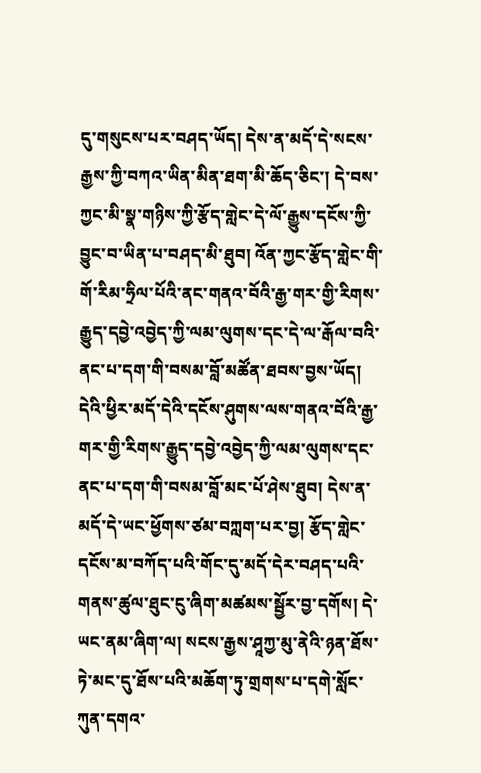དུ་གསུངས་པར་བཤད་ཡོད། དེས་ན་མདོ་དེ་སངས་རྒྱས་ཀྱི་བཀའ་ཡིན་མིན་ཐག་མི་ཆོད་ཅིང་། དེ་བས་ཀྱང་མི་སྣ་གཉིས་ཀྱི་རྩོད་གླེང་དེ་ལོ་རྒྱུས་དངོས་ཀྱི་བྱུང་བ་ཡིན་པ་བཤད་མི་ཐུབ། འོན་ཀྱང་རྩོད་གླེང་གི་གོ་རིམ་ཧྲིལ་པོའི་ནང་གནའ་བོའི་རྒྱ་གར་གྱི་རིགས་རྒྱུད་དབྱེ་འབྱེད་ཀྱི་ལམ་ལུགས་དང་དེ་ལ་རྒོལ་བའི་ནང་པ་དག་གི་བསམ་བློ་མཚོན་ཐབས་བྱས་ཡོད། དེའི་ཕྱིར་མདོ་དེའི་དངོས་ཤུགས་ལས་གནའ་བོའི་རྒྱ་གར་གྱི་རིགས་རྒྱུད་དབྱེ་འབྱེད་ཀྱི་ལམ་ལུགས་དང་ནང་པ་དག་གི་བསམ་བློ་མང་པོ་ཤེས་ཐུབ། དེས་ན་མདོ་དེ་ཡང་ཕྱོགས་ཙམ་བཀླག་པར་བྱ། རྩོད་གླེང་དངོས་མ་བཀོད་པའི་གོང་དུ་མདོ་དེར་བཤད་པའི་གནས་ཚུལ་ཐུང་ངུ་ཞིག་མཚམས་སྦྱོར་བྱ་དགོས། དེ་ཡང་ནམ་ཞིག་ལ། སངས་རྒྱས་ཤཱཀྱ་མུ་ནེའི་ཉན་ཐོས་ཏེ་མང་དུ་ཐོས་པའི་མཆོག་ཏུ་གྲགས་པ་དགེ་སློང་ཀུན་དགའ་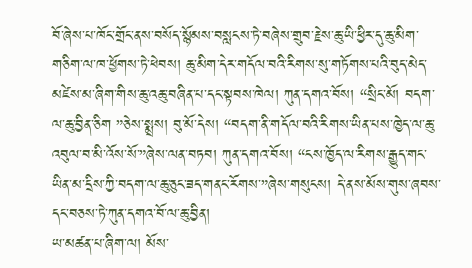བོ་ཞེས་པ་ཁོང་གྲོང་ནས་བསོད་སྙོམས་བསླངས་ཏེ་བཞེས་གྲུབ་རྗེས་ཆུ་ཡི་ཕྱིར་དུ་ཆུ་མིག་གཅིག་ལ་ཁ་ཕྱོགས་ཏེ་ཕེབས། ཆུ་མིག་དེར་གདོལ་བའི་རིགས་སུ་གཏོགས་པའི་བུད་མེད་མཛེས་མ་ཞིག་གིས་ཆུ་འཆུ་བཞིན་པ་དང་སྟབས་ཁེལ། ཀུན་དགའ་བོས། “སྲིང་མོ། བདག་ལ་ཆུ་བྱིན་ཅིག ”ཅེས་སྨྲས། བུ་མོ་དེས། “བདག་ནི་གདོལ་བའི་རིགས་ཡིན་པས་ཁྱེད་ལ་ཆུ་འབུལ་བ་མི་འོས་སོ་”ཞེས་ལན་བཏབ། ཀུན་དགའ་བོས། “ངས་ཁྱོད་ལ་རིགས་རྒྱུད་གང་ཡིན་མ་དྲིས་ཀྱི་བདག་ལ་ཆུ་ཅུང་ཟད་གནང་རོགས་”ཞེས་གསུངས། དེ་ནས་མོས་གུས་ཞབས་དང་བཅས་ཏེ་ཀུན་དགའ་བོ་ལ་ཆུ་བྱིན།
ཡ་མཚན་པ་ཞིག་ལ། མོས་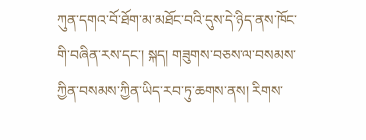ཀུན་དགའ་བོ་ཐོག་མ་མཐོང་བའི་དུས་དེ་ཉིད་ནས་ཁོང་གི་བཞིན་རས་དང་། སྐད། གཟུགས་བཅས་ལ་བསམས་ཀྱིན་བསམས་ཀྱིན་ཡིད་རབ་ཏུ་ཆགས་ནས། རིགས་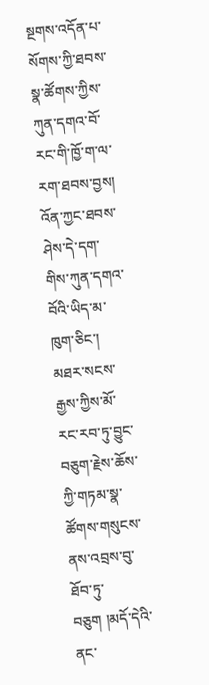སྔགས་འདོན་པ་སོགས་ཀྱི་ཐབས་སྣ་ཚོགས་ཀྱིས་ཀུན་དགའ་བོ་རང་གི་ཁྱོ་ག་ལ་རག་ཐབས་བྱས། འོན་ཀྱང་ཐབས་ཤེས་དེ་དག་གིས་ཀུན་དགའ་བོའི་ཡིད་མ་ཁུག་ཅིང་། མཐར་སངས་རྒྱས་ཀྱིས་མོ་རང་རབ་ཏུ་བྱུང་བཅུག་རྗེས་ཆོས་ཀྱི་གཏམ་སྣ་ཚོགས་གསུངས་ནས་འབྲས་བུ་ཐོབ་ཏུ་བཅུག །མདོ་དེའི་ནང་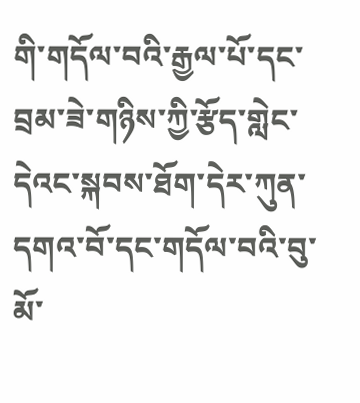གི་གདོལ་བའི་རྒྱལ་པོ་དང་བྲམ་ཟེ་གཉིས་ཀྱི་རྩོད་གླེང་དེའང་སྐབས་ཐོག་དེར་ཀུན་དགའ་བོ་དང་གདོལ་བའི་བུ་མོ་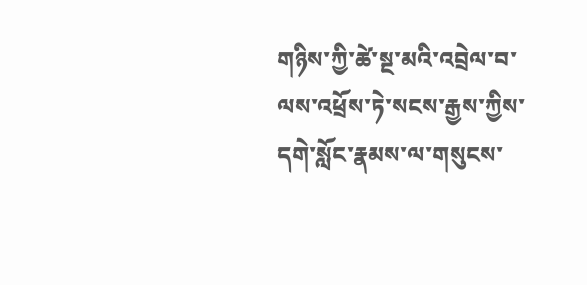གཉིས་ཀྱི་ཚེ་སྔ་མའི་འབྲེལ་བ་ལས་འཕྲོས་ཏེ་སངས་རྒྱས་ཀྱིས་དགེ་སློང་རྣམས་ལ་གསུངས་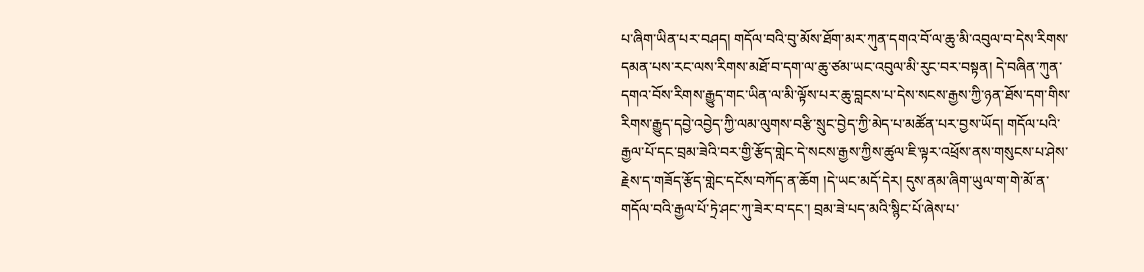པ་ཞིག་ཡིན་པར་བཤད། གདོལ་བའི་བུ་མོས་ཐོག་མར་ཀུན་དགའ་བོ་ལ་ཆུ་མི་འབུལ་བ་དེས་རིགས་དམན་པས་རང་ལས་རིགས་མཐོ་བ་དག་ལ་ཆུ་ཙམ་ཡང་འབུལ་མི་རུང་བར་བསྟན། དེ་བཞིན་ཀུན་དགའ་བོས་རིགས་རྒྱུད་གང་ཡིན་ལ་མི་ལྟོས་པར་ཆུ་བླངས་པ་དེས་སངས་རྒྱས་ཀྱི་ཉན་ཐོས་དག་གིས་རིགས་རྒྱུད་དབྱེ་འབྱེད་ཀྱི་ལམ་ལུགས་བརྩི་སྲུང་བྱེད་ཀྱི་མེད་པ་མཚོན་པར་བྱས་ཡོད། གདོལ་པའི་རྒྱལ་པོ་དང་བྲམ་ཟེའི་བར་གྱི་རྩོད་གླེང་དེ་སངས་རྒྱས་ཀྱིས་ཚུལ་ཇི་ལྟར་འཕྲོས་ནས་གསུངས་པ་ཤེས་རྗེས་ད་གཟོད་རྩོད་གླེང་དངོས་བཀོད་ན་ཆོག །དེ་ཡང་མདོ་དེར། དུས་ནམ་ཞིག་ཡུལ་ག་གེ་མོ་ན་གདོལ་བའི་རྒྱལ་པོ་ཏྲེ་ཤང་ཀུ་ཟེར་བ་དང་། བྲམ་ཟེ་པད་མའི་སྙིང་པོ་ཞེས་པ་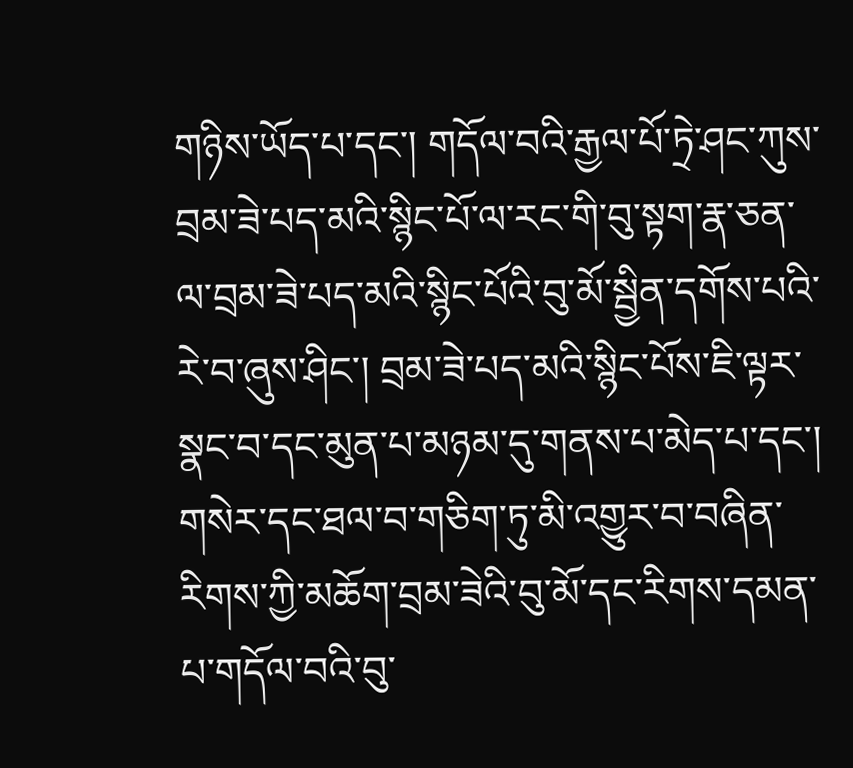གཉིས་ཡོད་པ་དང་། གདོལ་བའི་རྒྱལ་པོ་ཏྲེ་ཤང་ཀུས་བྲམ་ཟེ་པད་མའི་སྙིང་པོ་ལ་རང་གི་བུ་སྟག་རྣ་ཅན་ལ་བྲམ་ཟེ་པད་མའི་སྙིང་པོའི་བུ་མོ་སྦྱིན་དགོས་པའི་རེ་བ་ཞུས་ཤིང་། བྲམ་ཟེ་པད་མའི་སྙིང་པོས་ཇི་ལྟར་སྣང་བ་དང་མུན་པ་མཉམ་དུ་གནས་པ་མེད་པ་དང་། གསེར་དང་ཐལ་བ་གཅིག་ཏུ་མི་འགྱུར་བ་བཞིན་རིགས་ཀྱི་མཆོག་བྲམ་ཟེའི་བུ་མོ་དང་རིགས་དམན་པ་གདོལ་བའི་བུ་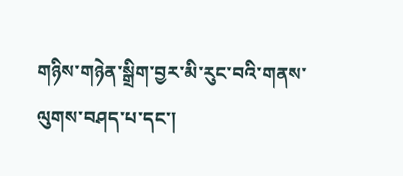གཉིས་གཉེན་སྒྲིག་བྱར་མི་རུང་བའི་གནས་ལུགས་བཤད་པ་དང་།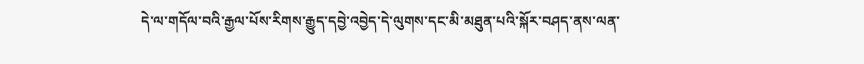དེ་ལ་གདོལ་བའི་རྒྱལ་པོས་རིགས་རྒྱུད་དབྱེ་འབྱེད་དེ་ལུགས་དང་མི་མཐུན་པའི་སྐོར་བཤད་ནས་ལན་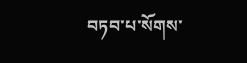བཏབ་པ་སོགས་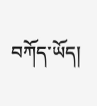བཀོད་ཡོད།